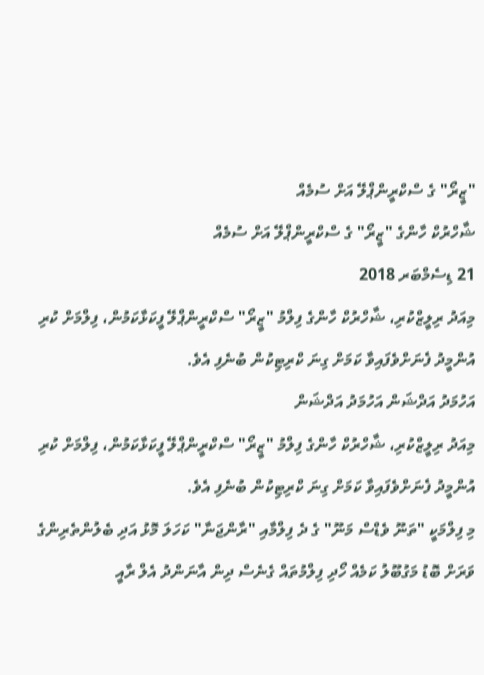"ޒީރޯ" ގެ ސްކްރީންޕްލޭ އަށް ސުމެއް
ޝާހްރުކް ހާންގެ "ޒީރޯ" ގެ ސްކްރީންޕްލޭ އަށް ސުމެއް
21 ޑިސެމްބަރ 2018
މިއަދު ރިލީޒްކުރި، ޝާހްރުކް ހާންގެ ފިލްމު "ޒީރޯ" ސްކްރީންޕްލޭ ފީކަޅާކަމުން، ފިލްމަށް ކުރި އުންމީދު ފެނަށްވެފައިވާ ކަމަށް ގިނަ ކްރިޓިކުން ބުނެފި އެވެ.
އަހުމަދު އަދްޝަން އަހުމަދު އަދްޝަން
މިއަދު ރިލީޒްކުރި، ޝާހްރުކް ހާންގެ ފިލްމު "ޒީރޯ" ސްކްރީންޕްލޭ ފީކަޅާކަމުން، ފިލްމަށް ކުރި އުންމީދު ފެނަށްވެފައިވާ ކަމަށް ގިނަ ކްރިޓިކުން ބުނެފި އެވެ.
މި ފިލްމަކީ "ތަނޫ ވެޑްސް މަނޫ" ގެ ދެ ފިލްމާއި "ރާންޖަނާ" ކަހަލަ މޮޅު އަދި ބެލުންތެރިންގެ ވަރަށް ބޮޑު މަގުބޫލު ކަމެއް ހޯދި ފިލްމުތައް ގެނެސް ދިން އާނަންދު އެލް ރާއީ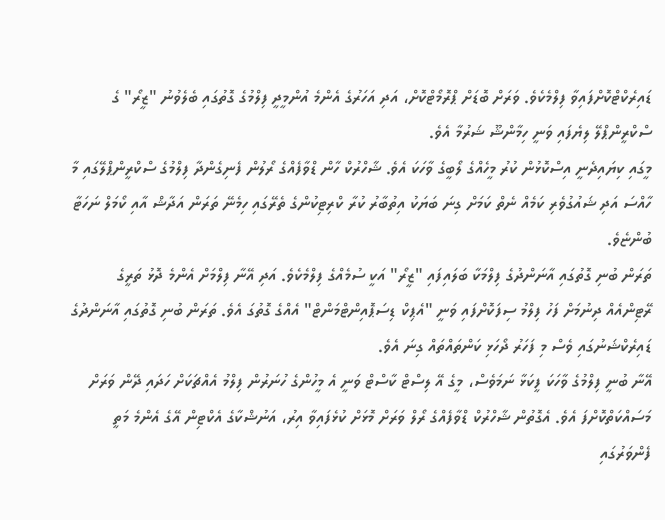ޑައިރެކްޓްކޮށްފައިވާ ފިލްމެކެވެ. ވަރަށް ބޮޑަށް ޕްރޮމޯޓްކޮށް، އަދި އަހަރުގެ އެންމެ އުންމީދީ ފިލްމުގެ ގޮތުގައި ބެލެވުނު "ޒީރޯ" ގެ ސްކްރީންޕްލޭ ލިޔެފައި ވަނީ ހިމާންޝޫ ޝަރުމާ އެވެ.
މީގައި ކިޔައިދެނީ އިސްކޮޅުން ކުރު މީހެއްގެ ލޯބީގެ ވާހަކަ އެވެ. ޝާހްރުކް ހާން ޑްވާފެއްގެ ރޯލުން ފެނިގެންދާ ފިލްމުގެ ސްކްރީންޕްލޭގައި މާ ހާއްސަ އަދި ޝައުގުވެރި ކަމެއް ނެތް ކަމަށް ގިނަ ބަޔަކު އިތުބާރު ކުރާ ކްރިޓިކުންގެ ތެރޭގައި ހިމެނޭ ތަރަން އަދާޝް އާއި ކޯމަލް ނަހަޓާ ބުންޏެވެ.
ތަރަން ބުނި ގޮތުގައި އާނަންދުގެ ފިލްމަކާ ބަލައިފައި "ޒީރޯ" އަކީ ސުމެއްގެ ފިލްމެކެވެ. އަދި އޭނާ ފިލްމަށް އެންމެ ދޮޅު ތަރީގެ ރޭޓިންއެއް ދިނުމަށް ފަހު ފިލްމު ސިފަކޮށްފައި ވަނީ "އެޕިކް ޑިސަޕޮއިންޓްމަންޓް" އެއްގެ ގޮތުގަ އެވެ. ތަރަން ބުނި ގޮތުގައި އާނަންދުގެ ޑައިރެކްޝަނުގައި ވެސް މި ފަހަރު ދޯހަޅި ކަންތައްތައް ގިނަ އެވެ.
އޭނާ ބުނީ ފިލްމުގެ ވާހަކަ ފީކަޅާ ނަމަވެސް، މީގެ އޭ ލިސްޓް ކާސްޓް ވަނީ އެ މީހުންގެ ހުނަރުން ފިލްމު އެއްޗަކަށް ހަދައި ދޭން ވަރަށް މަސައްކަތްކޮށްފަ އެވެ. އެގޮތުން ޝާހްރުކް ޑްވާފެއްގެ ރޯލް ވަރަށް މޮޅަށް ކުޅެފައިވާ އިރު، އަނުޝްކާގެ އެކްޓިން އޭގެ އެންމެ މަތީ ފެންވަރުގައި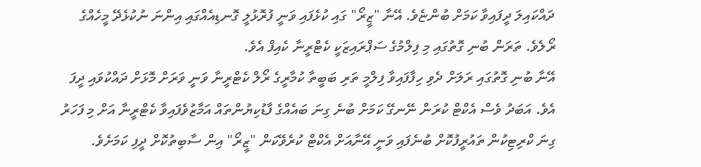ދައްކައިލަ ދީފައިވާ ކަމަށް ބުންޏެވެ. އޭނާ "ޒީރޯ" ގައި ކުޅެފައި ވަނީ ފުރޮޅުލީ ގޮނޑިއެއްގައި އިންނަ ނުކުޅެދޭ މީހެއްގެ ރޯލެވެ. ތަރަން ބުނި ގޮތުގައި މި ފިލްމުގެ ސަޕްރައިޒަކީ ކެޓްރީނާ ކެއިފް އެވެ.
އޭނާ ބުނި ގޮތުގައި ރަލަށް ދެވި ހިފާފައިވާ ފިލްމީ ތަރި ބަބީތާ ކުމާރީގެ ރޯލް ކެޓްރީނާ ވަނީ ވަރަށް މޮޅަށް ދައްކުވައި ދީފަ އެވެ. އަބަދު ވެސް އެކްޓް ކުރަން ނޭނގޭ ކަމަށް ބުނެ ގިނަ ބައެއްގެ ފާޑުކިޔުންތައް އަމާޒުވެފައިވާ ކެޓްރީނާ އަށް މި ފަހަރު ގިނަ ކްރިޓިކުން ތައުރީފުކޮށް ބުނެފައި ވަނީ އޭނާއަށް އެކްޓް ކުރެވޭކަން "ޒީރޯ" އިން ސާބިތުކޮށް ދީފި ކަމަށެވެ.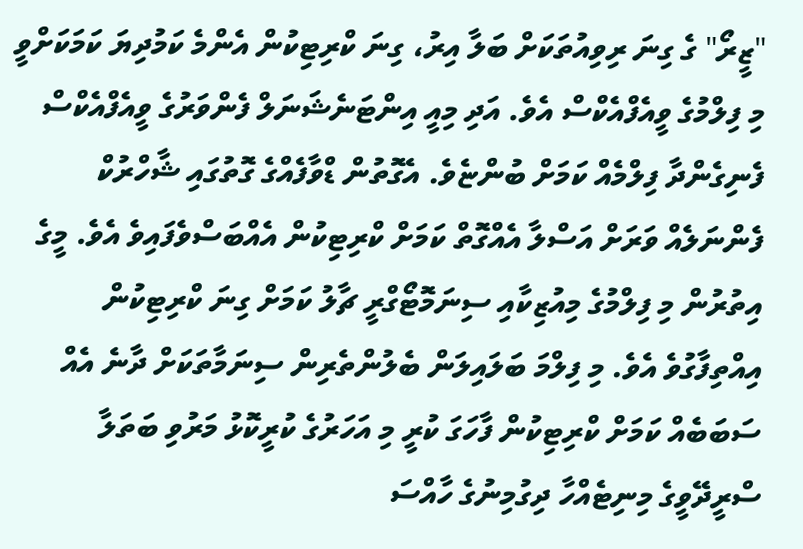"ޒީރޯ" ގެ ގިނަ ރިވިއުތަކަށް ބަލާ އިރު، ގިނަ ކްރިޓިކުން އެންމެ ކަމުދިޔަ ކަމަކަށްވީ މި ފިލްމުގެ ވީއެފްއެކްސް އެވެ. އަދި މިއީ އިންޓަނެޝަނަލް ފެންވަރުގެ ވީއެފްއެކްސް ފެނިގެންދާ ފިލްމެއް ކަމަށް ބުންޏެވެ. އެގޮތުން ޑްވާފެއްގެ ގޮތުގައި ޝާހްރުކް ފެންނަލެއް ވަރަށް އަސްލާ އެއްގޮތް ކަމަށް ކްރިޓިކުން އެއްބަސްވެފައިވެ އެވެ. މީގެ އިތުރުން މި ފިލްމުގެ މިއުޒިކާއި ސިނަމޮޓޯގްރީ ޗާލު ކަމަށް ގިނަ ކްރިޓިކުން އިއްތިފާގުވެ އެވެ. މި ފިލްމަ ބަލައިލަން ބެލުންތެރިން ސިނަމާތަކަށް ދާނެ އެއް ސަބަބެއް ކަމަށް ކްރިޓިކުން ފާހަގަ ކުރީ މި އަހަރުގެ ކުރީކޮޅު މަރުވި ބަތަލާ ސްރީދޭވީގެ މިނިޓެއްހާ ދިގުމިނުގެ ހާއްސަ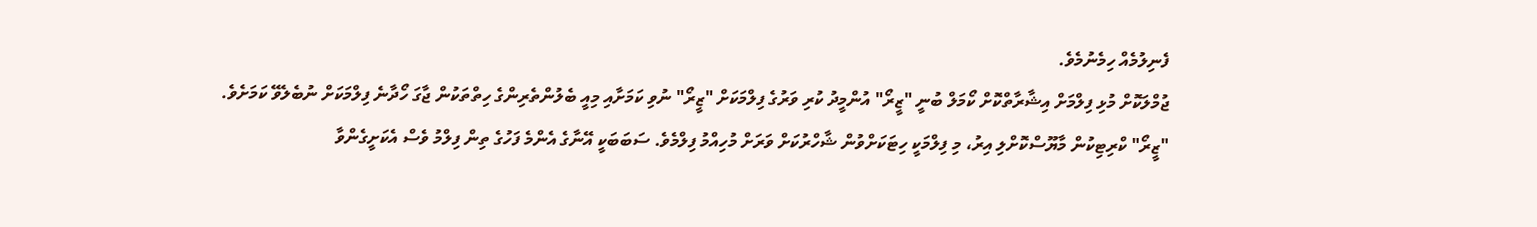ފެނިލުމެއް ހިމެނުމެވެ.
ޖުމްލަކޮށް މުޅި ފިލްމަށް އިޝާރާތްކޮށް ކޯމަލް ބުނީ "ޒީރޯ" އުންމީދު ކުރި ވަރުގެ ފިލްމަކަށް "ޒީރޯ" ނުވި ކަމަށާއި މިއީ ބެލުންތެރިންގެ ހިތްތަކުން ޖާގަ ހޯދާނެ ފިލްމަކަށް ނުބެލެވޭ ކަމަށެވެ.
"ޒީރޯ" ކްރިޓިކުން މާޔޫސްކޮށްލި އިރު، މި ފިލްމަކީ ހިޓަކަށްވުން ޝާހްރުކަށް ވަރަށް މުހިއްމު ފިލްމެވެ. ސަބަބަކީ އޭނާގެ އެންމެ ފަހުގެ ތިން ފިލްމު ވެސް އެކަށީގެންވާ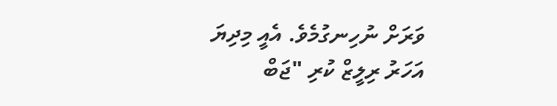ވަރަށް ނުހިނގުމެވެ. އެއީ މިދިޔަ އަހަރު ރިލީޒް ކުރި "ޖަބް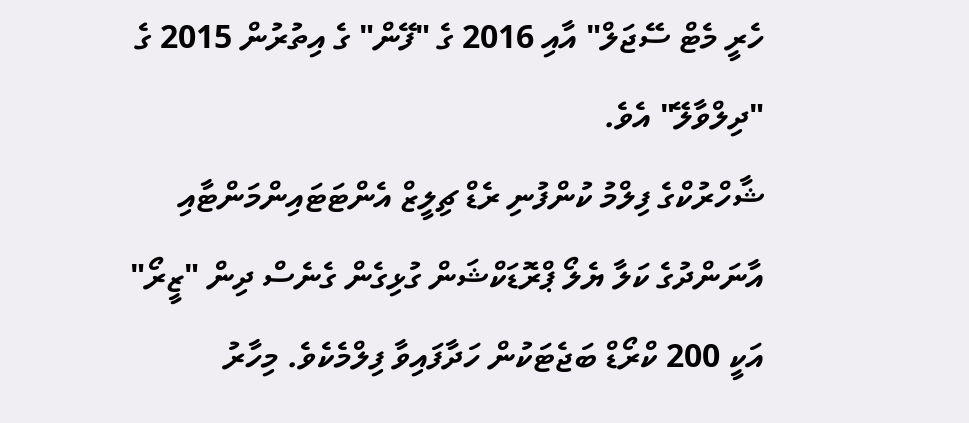ހެރީ މެޓް ސޭޖަލް" އާއި 2016 ގެ "ފޭން" ގެ އިތުރުން 2015 ގެ "ދިލްވާލޭ" އެވެ.
ޝާހްރުކްގެ ފިލްމު ކުންފުނި ރެޑް ޗިލީޒް އެންޓަޓައިންމަންޓާއި އާނަންދުގެ ކަލާ ޔެލޯ ޕްރޮޑަކްޝަން ގުޅިގެން ގެނެސް ދިން "ޒީރޯ" އަކީ 200 ކްރޯޑް ބަޖެޓަކުން ހަދާފައިވާ ފިލްމެކެވެ. މިހާރު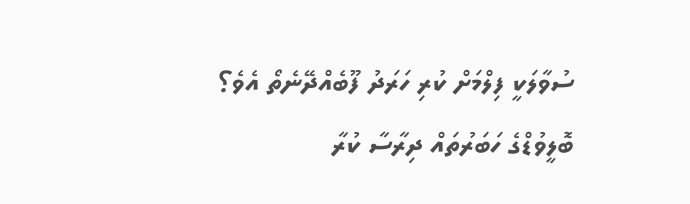ސުވާލަކީ ފިލްމަށް ކުރި ހަރަދު ފޫބެއްދޭނެތޯ އެވެ؟
ބޮލީވުޑްގެ ހަބަރުތައް ދިރާސާ ކުރާ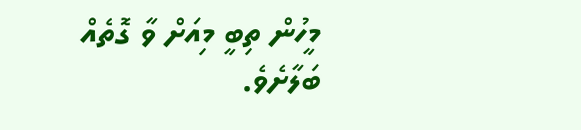މީހުން ތިބީ މިއަށް ވާ ގޮތެއް ބަލާށެވެ.